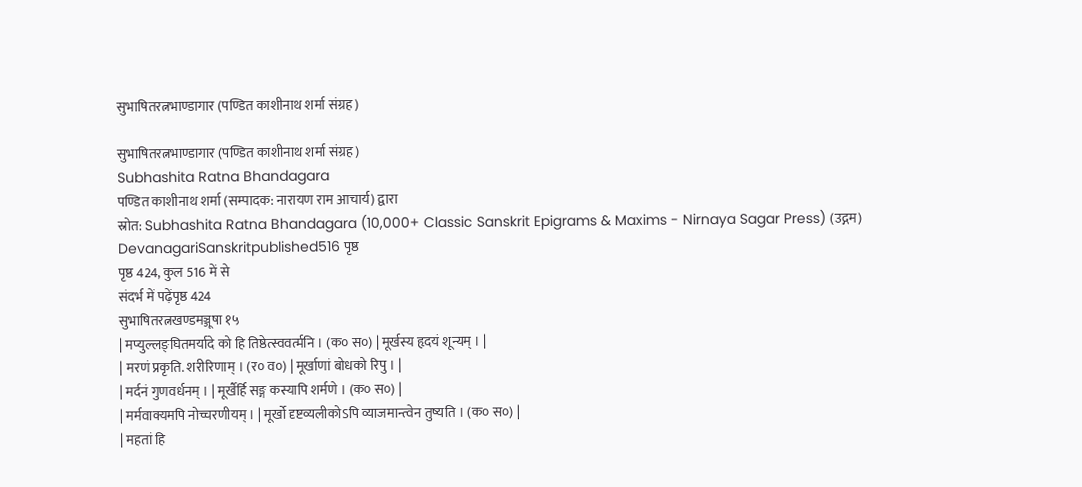सुभाषितरत्नभाण्डागार (पण्डित काशीनाथ शर्मा संग्रह)

सुभाषितरत्नभाण्डागार (पण्डित काशीनाथ शर्मा संग्रह)
Subhashita Ratna Bhandagara
पण्डित काशीनाथ शर्मा (सम्पादक: नारायण राम आचार्य) द्वारा
स्रोत: Subhashita Ratna Bhandagara (10,000+ Classic Sanskrit Epigrams & Maxims - Nirnaya Sagar Press) (उद्गम)
DevanagariSanskritpublished516 पृष्ठ
पृष्ठ 424, कुल 516 में से
संदर्भ में पढ़ेंपृष्ठ 424
सुभाषितरत्नखण्डमञ्जूषा १५
| मप्युल्लङ्घितमर्यादे को हि तिष्ठेत्स्ववर्त्मनि । (क० स०) | मूर्खस्य हृदयं शून्यम् । |
| मरणं प्रकृति. शरीरिणाम् । (र० व०) | मूर्खाणां बोधको रिपु । |
| मर्दनं गुणवर्धनम् । | मूर्खैर्हि सङ्ग कस्यापि शर्मणे । (क० स०) |
| मर्मवाक्यमपि नोच्चरणीयम् । | मूर्खो दृष्टव्यलीकोऽपि व्याजमान्त्वेन तुष्यति । (क० स०) |
| महतां हि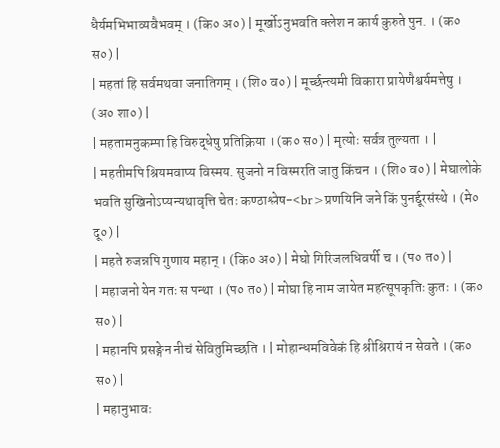धैर्यमभिभाव्यवैभवम् । (कि० अ०) | मूर्खोऽनुभवति क्लेश न कार्य कुरुते पुन. । (क० स०) |
| महतां हि सर्वमथवा जनातिगम् । (शि० व०) | मूर्च्छन्त्यमी विकारा प्रायेणैश्वर्यमत्तेषु । (अ० शा०) |
| महतामनुकम्पा हि विरुद्धेषु प्रतिक्रिया । (क० स०) | मृत्योः सर्वत्र तुल्यता । |
| महतीमपि श्रियमवाप्य विस्मय. सुजनो न विस्मरति जातु किंचन । (शि० व०) | मेघालोके भवति सुखिनोऽप्यन्यथावृत्ति चेतः कण्ठाश्लेष-<br>प्रणयिनि जने किं पुनर्द्दूरसंस्थे । (मे० दू०) |
| महते रुजन्नपि गुणाय महान् । (कि० अ०) | मेघो गिरिजलधिवर्षी च । (प० त०) |
| महाजनो येन गतः स पन्था । (प० त०) | मोघा हि नाम जायेत महत्सूपकृतिः कुतः । (क० स०) |
| महानपि प्रसङ्गेन नीचं सेवितुमिच्छति । | मोहान्धमविवेकं हि श्रीश्रिरायं न सेवते । (क० स०) |
| महानुभावः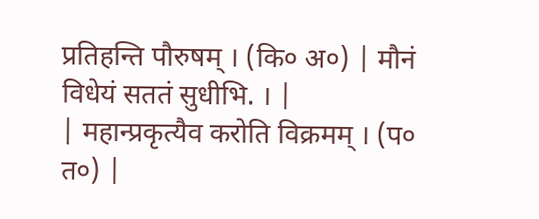प्रतिहन्ति पौरुषम् । (कि० अ०) | मौनं विधेयं सततं सुधीभि. । |
| महान्प्रकृत्यैव करोति विक्रमम् । (प० त०) |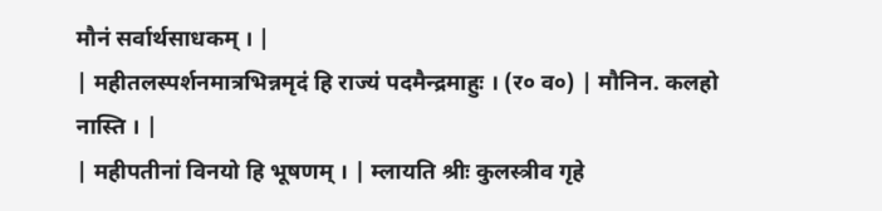मौनं सर्वार्थसाधकम् । |
| महीतलस्पर्शनमात्रभिन्नमृदं हि राज्यं पदमैन्द्रमाहुः । (र० व०) | मौनिन. कलहो नास्ति । |
| महीपतीनां विनयो हि भूषणम् । | म्लायति श्रीः कुलस्त्रीव गृहे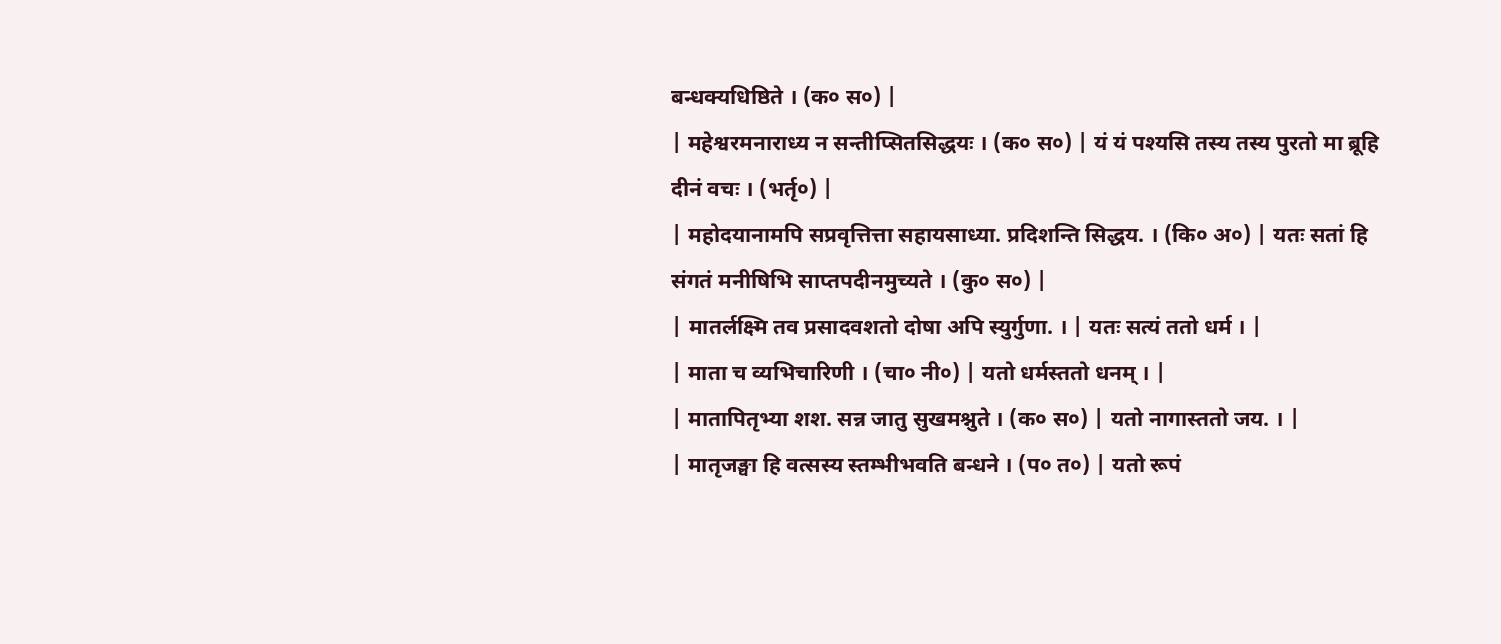बन्धक्यधिष्ठिते । (क० स०) |
| महेश्वरमनाराध्य न सन्तीप्सितसिद्धयः । (क० स०) | यं यं पश्यसि तस्य तस्य पुरतो मा ब्रूहि दीनं वचः । (भर्तृ०) |
| महोदयानामपि सप्रवृत्तित्ता सहायसाध्या. प्रदिशन्ति सिद्धय. । (कि० अ०) | यतः सतां हि संगतं मनीषिभि साप्तपदीनमुच्यते । (कु० स०) |
| मातर्लक्ष्मि तव प्रसादवशतो दोषा अपि स्युर्गुणा. । | यतः सत्यं ततो धर्म । |
| माता च व्यभिचारिणी । (चा० नी०) | यतो धर्मस्ततो धनम् । |
| मातापितृभ्या शश. सन्न जातु सुखमश्नुते । (क० स०) | यतो नागास्ततो जय. । |
| मातृजङ्घा हि वत्सस्य स्तम्भीभवति बन्धने । (प० त०) | यतो रूपं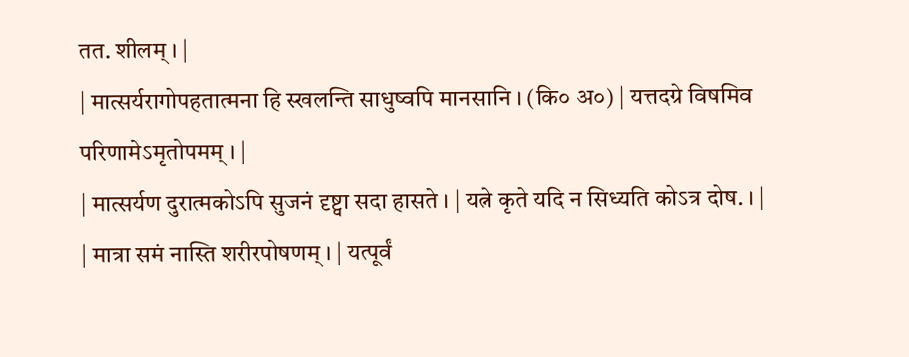तत. शीलम् । |
| मात्सर्यरागोपहतात्मना हि स्खलन्ति साधुष्वपि मानसानि । (कि० अ०) | यत्तदग्रे विषमिव परिणामेऽमृतोपमम् । |
| मात्सर्यण दुरात्मकोऽपि सुजनं दृष्ट्वा सदा हासते । | यत्ने कृते यदि न सिध्यति कोऽत्र दोष. । |
| मात्रा समं नास्ति शरीरपोषणम् । | यत्पूर्वं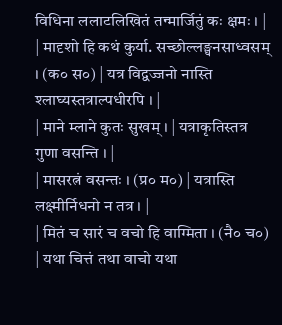विधिना ललाटलिखितं तन्मार्जितुं कः क्षमः । |
| मादृशो हि कथं कुर्या. सच्छोल्लङ्घनसाध्वसम् । (क० स०) | यत्र विद्वज्जनो नास्ति श्लाघ्यस्तत्राल्पधीरपि । |
| माने म्लाने कुतः सुखम् । | यत्राकृतिस्तत्र गुणा वसन्ति । |
| मासरत्नं वसन्तः । (प्र० म०) | यत्रास्ति लक्ष्मीर्निधनो न तत्र । |
| मितं च सारं च वचो हि वाग्मिता । (नै० च०) | यथा चित्तं तथा वाचो यथा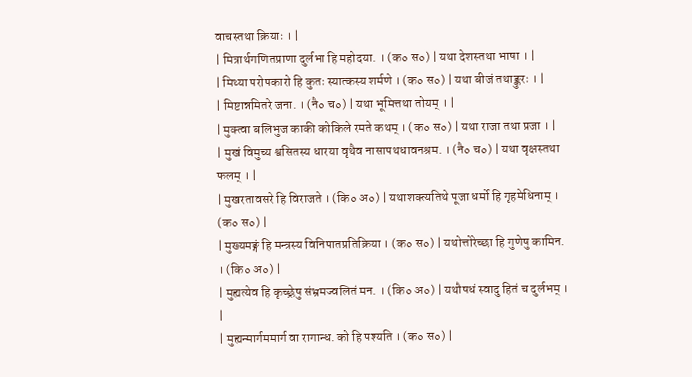वाचस्तथा क्रियाः । |
| मित्रार्थगणितप्राणा दुर्लभा हि महोदया. । (क० स०) | यथा देशस्तथा भाषा । |
| मिथ्या परोपकारो हि कुतः स्यात्कस्य शर्मणे । (क० स०) | यथा बीजं तथाङ्कुरः । |
| मिष्टान्नमितरे जना. । (नै० च०) | यथा भूमित्तथा तोयम् । |
| मुक्त्वा बलिभुज काकी कोकिले रमते कथम् । (क० स०) | यथा राजा तथा प्रजा । |
| मुखं विमुच्य श्वसितस्य धारया वृथैव नासापथधावनश्रम. । (नै० च०) | यथा वृक्षस्तथा फलम् । |
| मुखरतावसरे हि विराजते । (कि० अ०) | यथाशक्त्यतिथे पूजा धर्मो हि गृहमेधिनाम् । (क० स०) |
| मुख्यमङ्गं हि मन्त्रस्य विनिपातप्रतिक्रिया । (क० स०) | यथोत्तोरेच्छा हि गुणेषु कामिन. । (कि० अ०) |
| मुह्यत्येव हि कृच्छ्रेषु संभ्रमज्वलितं मन. । (कि० अ०) | यथौषधं स्वादु हितं च दुर्लभम् । |
| मुह्यन्मार्गममार्ग वा रागान्ध. को हि पश्यति । (क० स०) |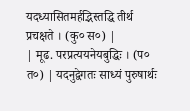यदध्यासितमर्हद्भिस्तद्धि तीर्थ प्रचक्षते । (कु० स०) |
| मूढ. परप्रत्ययनेयबुद्धिः । (प० त०) | यदनुद्वेगतः साध्यं पुरुषार्थः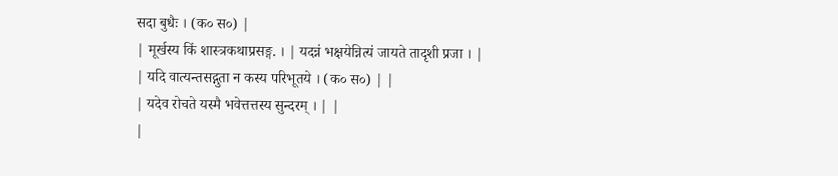सदा बुधैः । (क० स०) |
| मूर्खस्य किं शास्त्रकथाप्रसङ्ग. । | यदन्नं भक्षयेन्नित्यं जायते तादृशी प्रजा । |
| यदि वात्यन्तसद्गुता न कस्य परिभूतये । (क० स०) | |
| यदेव रोचते यस्मै भवेत्तत्तस्य सुन्दरम् । | |
|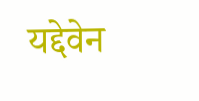यद्देवेन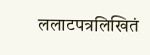ललाटपत्रलिखितं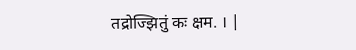तद्रोज्झितुं कः क्षम. । |